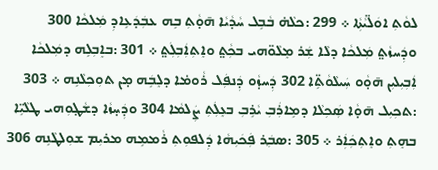ܠܘܵܬܼ ܐܘܿܠ̈ܝܵܬܼܵܐ ܀ 299 :ܟܠܵܗ̇ ܒܵܒܹܠ ܚܵܕܵܝܵܐ ܗ̄ܘ̣ܵܬܼ ܒܹܗ ܥܒܲܕܿܥܹܐܕܼ ܡܲܠܟܵܐ 300 ܘܕܲܚܙܵܬ̤ ܡܲܠܟܵܐ ܕܠܵܐ ܫܲܪ ܡܸܠܵܘ̈ܗܝ ܒܟܼܵܬ̤ ܘܐܸܬܼܐܲܒܼܠܲܬ̤ ܀ 301 :ܒܐܸܒܼܠܹܗ ܕܡܲܠܟܵܐ ܐܲܒܼܝܼܠܝܼܢ ܗ̄ܘ̣ܵܘ ܚܲܝܠܵܘܵܬܹ̈ܐ 302 ܕܲܚܙ̣ܵܘ ܕܲܢܦܲܠ ܪܵܘܡ̇ܐ ܕܠܸܒܹܿܗ ܡ̣ܢ ܬܘܼܟܼܠܵܢܹܗ ܀ 303 :ܬܟܼܝܼܠ ܗ̄ܘ̣ܵܐ ܣܲܟܼܠܵܐ ܕܡܹܐܪܲܒܼ ܝܵܪܹܒܼ ܒܥܸܠܲܬܼ ܨܲܠܡܵܐ 304 ܘܕܲܚ̣ܙܵܐ ܕܫܵܛ̣ܘܼܗܝ ܛܠܵܝܹ̈ܐ ܒܗܸܬܼ ܘܐܸܬܼܟܲܐܲܪ ܀ 305 :ܣܒ݂ܲܪ ܦܲܟܿܝܼܗܵܐ ܕܲܠܦܘܼܬܼ ܪܵܡܡܹܗ ܡܪܝܼܡ ܫܘܼܠܛܵܢܹܗ 306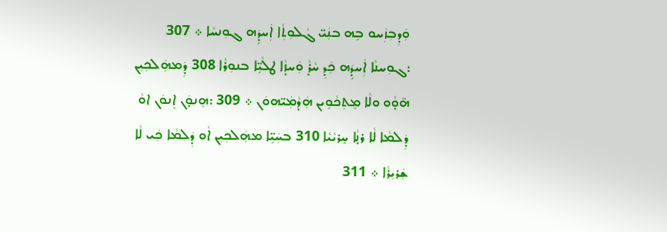ܘܲܕܼܒܼܙܲܚܘ ܒܹܗ ܒܢܲܝ̈ ܓܵܠܘܼܬܼܵܐ ܐܲܚܕܹܿܗ ܓܘܼܢܚܵܐ ܀ 307 :ܓܘܼܚܢܵܐ ܐܲܚܕܹܿܗ ܟܲܕܼ ܚܵܪ̣ܵ ܘܲܚܙ̣ܵܐ ܛܠܵܝܹ̈ܐ ܒܢܘܼܪܵܐ 308 ܕܲܡܗܲܠܟܼܝܼܢ ܗ̄ܘ̣ܵܘ ܘܠܵܐ ܡܸܬܼܟܵܘܹܝܢ ܗܲܕܵܡܲܝ̈ܗܘܿܢ ܀ 309 :ܗܸܢܘ̣ܿܢ ܐܸܢܘܿܢ ܐܘܵ ܕܲܠܡܵܐ ܠܵܐ ܪܢ̣ܵܐ ܚܸܪܝܵܝܵܐ 310 ܒܚܲܝܹ̈ܐ ܡܗܲܠܟܼܝܼܢ ܐܵܘ ܕܲܠܡܵܐ ܟܲܝ ܠܵܐ ܫܲܪܝܼܪܵܐ ܀ 311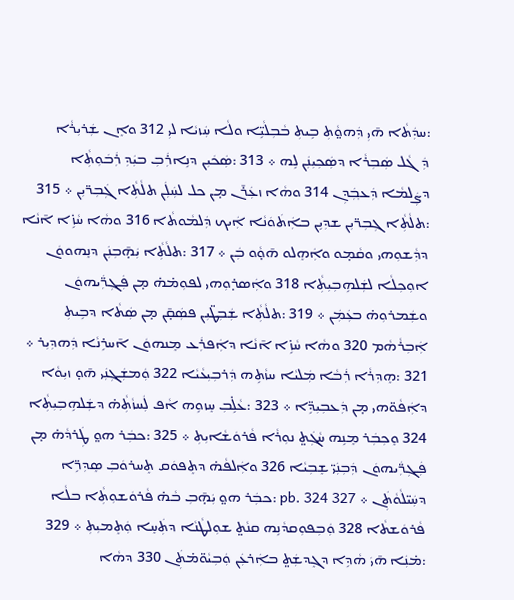:ܚܕܲܬܵܐ ܗ̄ܝܼ ܕܲܗܘ̤ܵܬܼ ܒܹܝܬܼ ܒܵܒܼܠܵܝܹ̈ܐ ܘܠܵܐ ܚܲܙܝܵܐ ܠܝܼ 312 ܘܐܸܢ ܫܲܪܝܼܪܵܐ ܕܲܓܵܠ ܣܲܒܼܪܵܐ ܕܣܲܟܼܝܼܢܲܢ ܠܹܗ ܀ 313 :ܣܲܟܿܝܼܢ ܕܢܹܐܪܲܒܼ ܒܝܲܕܼ ܪܲܒܿܘܼܬܼܵܐ ܕܨܲܠܡܵܐ ܕܲܥܒ݂ܲܕܼܢ 314 ܘܗܵܐ ܙܥܲܪ̄ܢ ܡ̣ܢ ܟܠ ܠܚܲܠܲܢ ܬܠܵܬܼܵܐ ܓܲܒܼܪ̈ܝܼܢ ܀ 315 :ܬܠܵܬܼܵܐ ܓܼܒܼܪ̈ܝܼܢ ܫܕܼܝܹܢ ܒܐܲܬܿܘܿܢܵܐ ܐܲܝܟ ܕܲܠܡܵܘܬܵܐ 316 ܘܗܵܐ ܚܵܙܹ̇ܐ ܐ̄ܢܵܐ ܕܕܼܵܫܘܼܗܝ ܘܩܵܡ̣ܘ ܘܐܲܗܸܠܘ ܗ̄ܘ̣ܵܘ ܒܲܢ ܀ 317 :ܬܠܵܬܼܵܐ ܝܲܗ̣̄ܒܼܢܲܢ ܕܢܸܗܘܘܿܢ ܐܘܼܟܼܠܵܐ ܠܫܲܠܗܹܒܼܝܼܬܼܵܐ 318 ܘܐܲܣܪ̣ܘܼܗܝ ܠܦܘܼܡ̇ܗ̇ ܡ̣ܢ ܦܲܓܼܪ̈ܲܝܗܘܿܢ ܘܫܲܡܪܘܼܗ̇ ܒܥܲܡܲܢ ܀ 319 :ܬܠܵܬܼܵܐ ܫܲܒܼܛ̈ܝܼܢ ܦܣܲܩ̣̄ܢ ܡ̣ܢ ܣܲܬܵܐ ܕܒܹܝܬܼ ܐܲܒܼܪܵܗܵܡ 320 ܘܗܵܐ ܚܵܙܹ̇ܐ ܐ̄ܢܵܐ ܕܐܲܦܪܲܥ ܡܸܢܗܘܿܢ ܐ̄ܚܪܹܢܵܐ ܕܲܗܕܼܝܼܪ ܀ 321 :ܗܸܕܼܪܵܐ ܪܲܒܵܐ ܡܲܠܝܵܐ ܚܙܵܬܹܗ ܕܲܪܒܼܝܼܥܵܝܵܐ 322 ܘܲܡܫܲܓܼܢܲܝ ܗ̄ܘ̣ ܙܝܼܘܵܐ ܕܐܲܦܵܘ̈ܗܝ ܡ̣ܢ ܕܲܥܒܼܝܼܕܹ̈ܐ ܀ 323 :ܥܵܠܹ̇ܒܼ ܚܸܙܘܹܗ ܐܵܦ ܠܲܚܙܵܬܼܵܗ̇ ܕܫܲܠܗܹܒܼܝܼܬܼܵܐ 324 ܘܸܟܼܒܲܪ ܡܸܢܹܗ ܚܵܓܲܬ̤ ܢܘܼܪܵܐ ܦܵܪܘܿܫܵܐܝܼܬܼ ܀ 325 :ܟܒܲܪ ܗܘ̤ ܛܲܪܕܵܗ̇ ܡ̣ܢ ܦܲܓܼܪ̈ܲܝܗܘܿܢ ܕܲܒܼܢܲܝ̈ ܫܸܒܼܝܵܐ 326 ܘܐܲܠܦܵܗ̇ ܕܬܸܦܘܿܩ ܬܸܚܪܘܿܒܼ ܣܸܕܼܪܹ̈ܐ ܕܚܲܝ̈ܠܵܘܵܬܲܢ ܀ pb. 324 327 :ܟܒܲܪ ܗܘ̤ ܝܲܗ̣̄ܒܼ ܒܵܗ̇ ܦܵܪܘܿܫܘܼܬܼܵܐ ܒܠܵܐ ܦܵܪܘܿܫܬܵܐ 328 ܘܲܒܼܦܘܼܩܕܵܢܹܗ ܩܢܵܬ̤ ܫܘܼܠܛܵܢܵܐ ܕܬܲܚܸܐ ܘܲܬܸܡܝܼܬܼ ܀ 329 :ܡ̇ܢܲܐ ܗ̄ܝܿ ܗܵܕܹܐ ܕܓܸܕܫܲܬ̤ ܒܐܲܪܥܲܢ ܘܲܒܼܝܵܘ̈ܡ̇ܬܲܢ 330 ܕܗܵܐ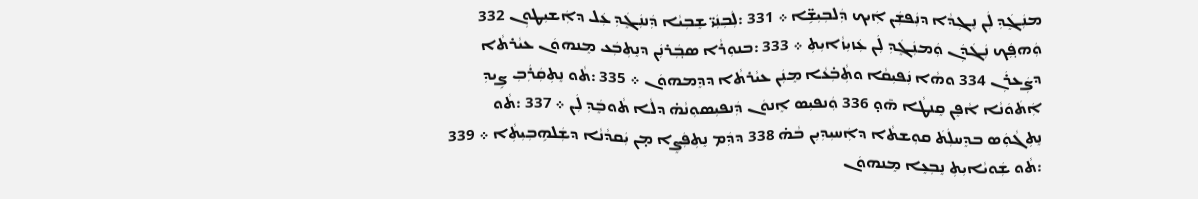ܡܢܲܓܸܿܕܼ ܠܲܢ ܢܸܓܼܕܵܐ ܕܢܲܦܫܲܢ ܐܲܝܟ ܕܲܠܒܼܝܼܫܹ̈ܐ ܀ 331 :ܠܲܒܼܢܲܝ̈ ܫܸܒܼܝܵܐ ܕܲܢܢܲܓܸܿܕܼ ܥܲܠ ܕܐܲܫܝܼܛܘܼܢ 332 ܘܲܗܦ݂ܲܟ ܢܲܓܿܕܲܢ ܘܲܡܢܲܓܸܿܕܼ ܠܲܢ ܥܲܙܝܼܙܵܐܝܼܬܼ ܀ 333 :ܒܢܘܼܪܵܐ ܣܒ݂ܲܪܢܲܢ ܕܢܸܬܼܒܲܥ ܡܸܢܗܘܿܢ ܥܝܵܪܬܵܐ ܕܨܲܥܪܲܢ 334 ܘܗܵܐ ܢܲܦܝܼܩܵܐ ܘܬܼܵܒܼ̇ܥܵܐ ܡܸܢܲܢ ܥܝܵܪܬܵܐ ܕܕܸܡܗܘܿܢ ܀ 335 :ܬܵܘ ܢܸܬܼܩܲܪܲܒܼ ܨܹܝܕܼ ܐܲܬܿܘܿܢܵܐ ܐܵܦܸܢ ܩܸܢܛܵܐ ܗ̄ܘ̣ 336 ܘܲܢܦܝܼܣ ܐܸܢܘܿܢ ܕܲܢܦܝܼܣܘܼܢܵܗ̇ ܕܠܵܐ ܬܵܘܒܸܿܕܼ ܠܲܢ ܀ 337 :ܬܵܘ ܢܸܬܼܓܵܘܲܣ ܒܕܸܚܠܲܬܿ ܩܘܼܫܬܵܐ ܕܐܲܚܝܼܕܼܝܼܢ ܒܵܗ̇ 338 ܕܕܲܡ ܢܸܬܼܦܲܨܸܐ ܡ̣ܢ ܝܲܩܕܵܢܵܐ ܕܫܲܠܗܹܒܼܝܼܬܼܵܐ ܀ 339 :ܬܵܘ ܫܲܘܝܵܐܝܼܬܼ ܢܸܒܼܥܸܐ ܡܸܢܗܘܿܢ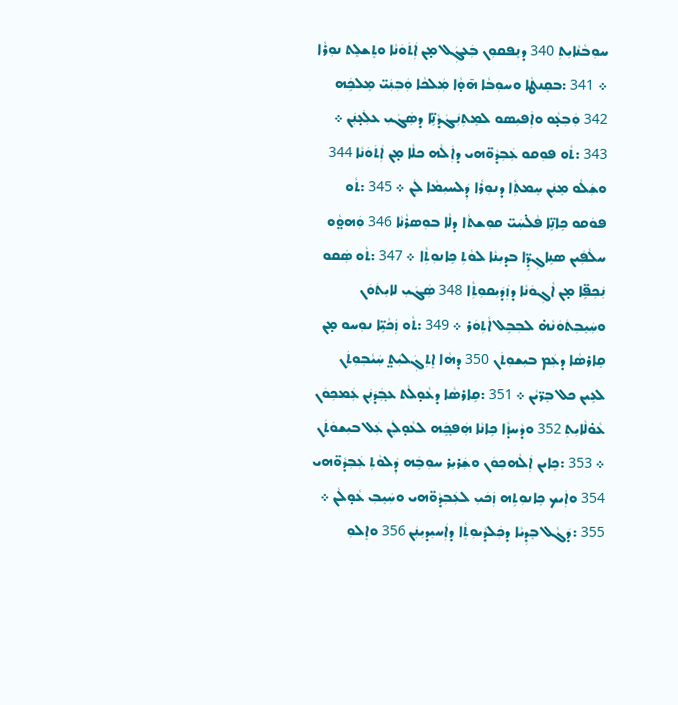ܚܘܼܒܵܢܵܐܝܼܬܼ 340 ܕܢܸܦܩܘܼܢ ܒܲܥܓܲܠ ܡ̣ܢ ܐܲܬܿܘܿܢܵܐ ܘܬܸܫܠܸܬ ܢܘܼܪܵܐ ܀ 341 :ܒܩܸܢܛܵܐ ܘܚܘܼܒܵܐ ܗ̄ܘ̣ܵܐ ܡܲܠܟܵܐ ܘܲܒܼܢܲܝ̈ ܡܸܠܟܹܿܗ 342 ܘܲܒܼܥ̣ܵܘ ܘܐܲܦܝܼܣܘ ܠܡܸܬܼܢܲܓܿܕܵܢܹ̈ܐ ܕܣܲܓܿܝܼ ܥܠܲܥ̣ܢܲܢ ܀ 343 :ܬܵܘ ܦܘܼܩܘ ܥܲܒܼܕܵܘ̈ܗܝ ܕܐܲܠܵܗ ܟܠܵܐ ܡ̣ܢ ܐܲܬܿܘܿܢܵܐ 344 ܘܫܲܠܵܘ ܡܸܢܲܢ ܚܸܡܬܼܵܐ ܕܢܘܼܪܵܐ ܕܲܠܚܝܼܡܵܐ ܠܲܢ ܀ 345 :ܬܵܘ ܦܘܿܩܘ ܟܹܐܢܹ̈ܐ ܦܵܠ̇ܚܲܝ̈ ܩܘܼܫܬܵܐ ܕܠܵܐ ܒܘܼܣܪܵܢܵܐ 346 ܘܲܗܘ̤ܵܘ ܚܠܵܦܲܝܢ ܣܢܹܐܓܼܕܹ̈ܐ ܒܕܝܼܢܵܐ ܠܘܵܬܼ ܟܹܐܢܘܼܬܼܵܐ ܀ 347 :ܬܵܘ ܣܲܩܘ ܢܲܟܼܦܹ̈ܐ ܡ̣ܢ ܐܵܓܼܘܿܢܵܐ ܕܙܲܕܿܝܼܩܘܼܬܼܵܐ 348 ܣܲܓܿܝܼ ܠܐܝܼܬܿܘܿܢ ܘܚܲܝܸܒܼܬܿܘܿܢܵܗ̇ ܠܒܼܒܹܠ ܐܵܬܼܘܿܪ ܀ 349 :ܬܵܘ ܙܲܟܵܝܹ̈ܐ ܢܘܼܚܘ ܡ̣ܢ ܩܹܐܪܣܵܐ ܕܥܲܡ ܒܝܼܫܘܼܬܿܢ 350 ܕܗܵܐ ܐܸܬܼܓܲܠܝܲܬ̤ ܚܲܝܵܒܼܘܼܬܲܢ ܠܥܹܝܢ ܟܠ ܒܸܪ̈ܝܵܢ ܀ 351 :ܩܹܐܪܣܵܐ ܕܥܵܘ̣ܠܵܬ ܥܒ݂ܲܕܿܢܲܢ ܥܲܡܟܼܘܿܢ ܥܵܘ̇ܠܵܐܝܼܬܼ 352 ܘܕܵܚܙ̣ܵܐ ܟܹܐܢܵܐ ܗܲܦܟܹ݂ܿܗ ܠܥܵܘ̣ܠܲܢ ܥܲܠ ܒܝܼܫܘܿܬܲܢ ܀ 353 :ܟܹܐܝܢ ܐܲܠܵܗܟܼܘܿܢ ܘܫܲܪܝܼܪ ܚܘܼܒܹܿܗ ܕܲܠܘܵܬܼ ܥܲܒܼܕܵܘ̈ܗܝ 354 ܘܐܲܝܟ ܟܹܐܢܘܼܬܹܗ ܙܲܟܿܝܼ ܠܥܲܒܼܕܵܘ̈ܗܝ ܘܚܲܝܸܒܼ ܥܵܘ̣ܠܵܢ ܀ 355 :ܕܿܓܵܠ ܒܸܕܼܝܵܐ ܕܟܲܠܕܵܝܘܼܬܼܵܐ ܕܐܲܚܝܼܕܝܼܢܲܢ 356 ܘܐܸܠܘܼ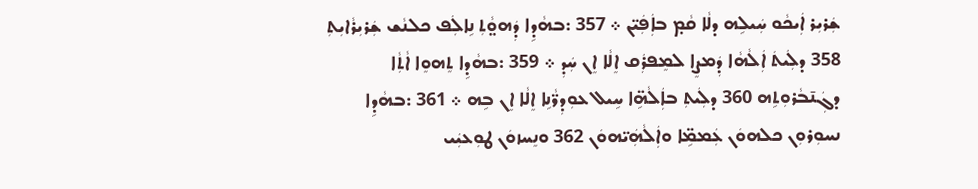ܫܲܪܝܼܪ ܐܲܝܟܵܘ ܚܲܝܠܹܗ ܕܠܵܐ ܩܵܡ̣ ܒܐܲܦܲܝ̈ܢ ܀ 357 :ܒܗܵܕܹܐ ܕܲܗܘ̤ܵܬܼ ܢܹܐܠܲܦ ܟܠܢܵܫ ܫܲܪܝܼܪܵܐܝܼܬܼ 358 ܕܠܲܝܬܿ ܐܲܠܵܗܵܐ ܕܲܡܨܸܐ ܠܡܸܦܪܲܩ ܐܸܠܵܐ ܐܸܢ ܚܲܕܼ ܀ 359 :ܒܗܵܕܹܐ ܬܸܗܘܸܐ ܐܵܬܼܵܐ ܕܓܲܢ̄ܒܵܪܘܼܬܹܗ 360 ܕܠܲܝܬܼ ܒܐܲܠܵܗܹ̈ܐ ܚܹܝܠ ܥܘܼܕܼܪ̈ܵܢܹܐ ܐܸܠܵܐ ܐܸܢ ܒܹܗ ܀ 361 :ܒܗܵܕܹܐ ܢܚܘܼܪܘܼܢ ܟܠܗܘܿܢ ܥܲܡܡܹ̈ܐ ܘܐܲܠܵܗܲܝ̈ܗܘܿܢ 362 ܘܢܸܚܙܘܿܢ ܛܘܼܥܝܲܝ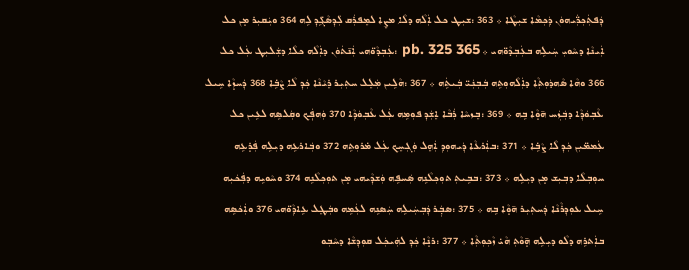ܕܲܦܬܲܟܼܪ̈ܲܝܗܘܿܢ ܕܲܟܼܡܵܐ ܫܝܼܛܵܐ ܀ 363 :ܫܝܼܛ ܟܠ ܐܲܠܵܗ ܕܠܵܐ ܡܨܸܐ ܠܡܸܦܪܲܩ ܠܲܕܼܣܵܓܹ̇ܕܼ ܠܹܗ 364 ܘܝܲܩܝܼܪ ܡ̣ܢ ܟܠ ܐܲܝܢܵܐ ܕܚܵܘܝܼ ܚܲܝܠܹܗ ܒܥܲܒܼܕܵܘ̈ܗܝ ܀ pb. 325 365 :ܥܲܒܼܕܵܘ̈ܗܝ ܐܲܢ̄ܬܿܘܿܢ ܕܐܲܠܵܗ ܟܠܵܐ ܕܫܲܠܝܼܛ ܥܲܠ ܟܠ 366 ܘܗܵܐ ܣܵܗܕܿܘܼܬܼܵܐ ܕܐܲܠܵܗܘܼܬܹܗ ܒܲܒܼܢܲܝ̈ ܒܲܝܬܹܿܗ ܀ 367 :ܗܵܠܹܝܢ ܡܲܠܸܠ ܚܬܼܝܼܪ ܪܸܝܵܢܵܐ ܟܲܕܼ ܠܵܐ ܨܵܒܹ̇ܐ 368 ܕܲܚܙ̣ܵܐ ܚܹܝܠ ܥܵܒܼܘܿܕܼܵܐ ܕܒܲܙܲܚ ܗ̄ܘ̣ܵܐ ܒܹܗ ܀ 369 :ܒܸܙܚܵܐ ܪܲܒܵܐ ܐܸܫܲܕܼ ܦܘܼܡܹܗ ܥܲܠ ܥܵܒܼܘܿܕܼܵܐ 370 ܘܲܗܦ݂ܲܟ ܘܩܲܠܣܹܗ ܠܥܹܝܢ ܟܠ ܥܲܡܡ̈ܝܼܢ ܟܲܕܼ ܠܵܐ ܨܵܒܹ̇ܐ ܀ 371 :ܒܐܲܪܥܵܐ ܕܲܝܗܘܼܕܼ ܐܲܗܸܠ ܘܲܓܼܚܸܟ ܥܲܠ ܡ̇ܪܘܼܬܹܗ 372 ܘܒܲܐܪܥܹܗ ܕܝܼܠܹܗ ܦܲܪ̣ܥܹܗ ܚܘܼܒܼܠܵܐ ܕܒܼܝܼܫ ܡ̣ܢ ܕܝܼܠܹܗ ܀ 373 :ܒܒܹܝܬܼ ܬܘܼܟܼܠܵܢܹܗ ܣܲܚܦܹܗ ܘܲܫܕܼܵܝܗܝ ܡ̣ܢ ܬܘܼܟܼܠܵܢܹܗ 374 ܘܚܵܘܝܹܗ ܕܦܲܟܿܝܼܗ ܚܹܝܠ ܥܘܼܕܼܪܵܢܵܐ ܕܲܚܬܼܝܼܪ ܗ̄ܘ̣ܵܐ ܒܹܗ ܀ 375 :ܣܒ݂ܲܪ ܕܲܒܼܚܲܝܠܹܗ ܚܲܣܢܹܗ ܠܥܲܡܹܗ ܘܒܲܛܸܠ ܥܹܐܕܼܵܘ̈ܗܝ 376 ܘܐܲܟܿܣܹܗ ܒܐܲܬܪܹܗ ܕܠܵܘ ܕܝܼܠܹܗ ܗ̣̄ܘܵܬܼ ܗܵܝ̇ ܙܵܟܼܘܼܬܼܵܐ ܀ 377 :ܪܢ̣ܵܐ ܟܲܕܼ ܠܗܲܝܟܲܠ ܩܘܼܕܼܫܵܐ ܕܚܵܒܼܘ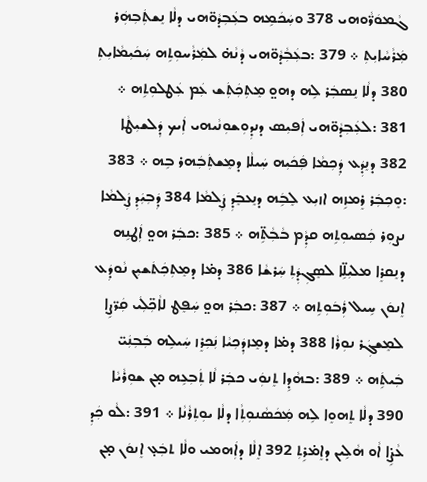ܓܵܡܘܿܪ̈ܵܘܗܝ 378 ܘܚܲܟܿܡܹܗ ܒܥܲܒܼܕܵܘ̈ܗܝ ܕܠܵܐ ܢܸܫܬܲܒܼܗܲܪ ܡܲܪܵܚܵܐܝܼܬܼ ܀ 379 :ܒܥܲܒܼܵܕܵܘ̈ܗܝ ܕܵܢܵܗ̇ ܠܡܲܪܵܚܘܼܬܹܗ ܚܲܟܿܝܼܡܵܐܝܼܬܼ 380 ܕܠܵܐ ܢܸܣܒܲܪ ܠܹܗ ܕܗܘ̤ ܡܸܬܼܟܲܬܲܫ ܥܲܡ ܥܲܛܠܘܼܬܹܗ ܀ 381 :ܠܥܲܒܼܕܵܘ̈ܗܝ ܐܲܦܝܼܣ ܕܢܕܼܘܼܫܘܼܢܵܝܗܝ ܐܲܝܟ ܕܲܠܫܝܼܛܵܐ 382 ܕܢܸܕܲܥ ܕܲܟܼܡܵܐ ܦܲܟܿܝܼܗ ܚܲܝܠܵܐ ܕܡܸܫܬܲܒܲܗܪ ܒܹܗ ܀ 383 :ܘܸܟܼܒܲܪ ܪܸܡܙܹܗ ܐܙܝܼܥ ܠܸܒܹܿܗ ܕܢܸܥܒܸܿܕܼ ܨܲܠܡܵܐ 384 ܕܲܒܼܝܲܕܼ ܨܲܠܡܵܐ ܢܨܘܼܪ ܟܲܣܝܘܼܬܹܗ ܩܕܼܵܡ ܒܵܒܼܵܬܹ̈ܗ ܀ 385 :ܟܒܲܪ ܗܘ̤ ܐܲܛܢܹܗ ܕܢܸܩܪܸܐ ܡܠܝܼܠܹ̈ܐ ܠܣܸܓܼܕܲܬܼ ܚܲܪܫܵܐ 386 ܕܡ̇ܐ ܕܡܸܬܼܟܲܬܿܫܝܼܢ ܢܵܘܕܲܥ ܐܸܢܘܿܢ ܚܹܝܠ ܪܲܒܿܘܼܬܹܗ ܀ 387 :ܟܒܲܪ ܗܘ̤ ܚܲܦܸܛ ܠܐܵܟܼ̈ܠܲܝ ܩܲܪ̈ܨܹܐ ܠܡܸܫܓܲܪ ܢܘܼܪܵܐ 388 ܕܡ̇ܐ ܕܡܸܙܕܲܟܼܝܵܐ ܢܲܟܼܪܸܙ ܚܲܝܠܹܗ ܒܲܒܼܢܲܝ̈ ܒܲܝܬܹܿܗ ܀ 389 :ܒܗܵܕܹܐ ܬܸܢܘܲܝ ܟܒܲܪ ܠܵܐ ܬܲܒܼܥܹܗ ܡ̣ܢ ܫܘܼܪܵܝܵܐ 390 ܕܠܵܐ ܬܸܗܘܸܐ ܠܹܗ ܡܲܟܿܣܵܢܘܼܬܼܵܐ ܕܠܵܐ ܝܘܼܬܼܪܵܢܵܐ ܀ 391 :ܠܵܘ ܟܲܕܼ ܥܵܨܹ̇ܐ ܐܵܘ ܗܵܠܹܝܢ ܕܐܸܡ̇ܪܹܬܼ 392 ܐܸܠܵܐ ܕܐܲܗܡܝ ܘܠܵܐ ܬܒܲܥ̣ ܐܸܢܘܿܢ ܡ̣ܢ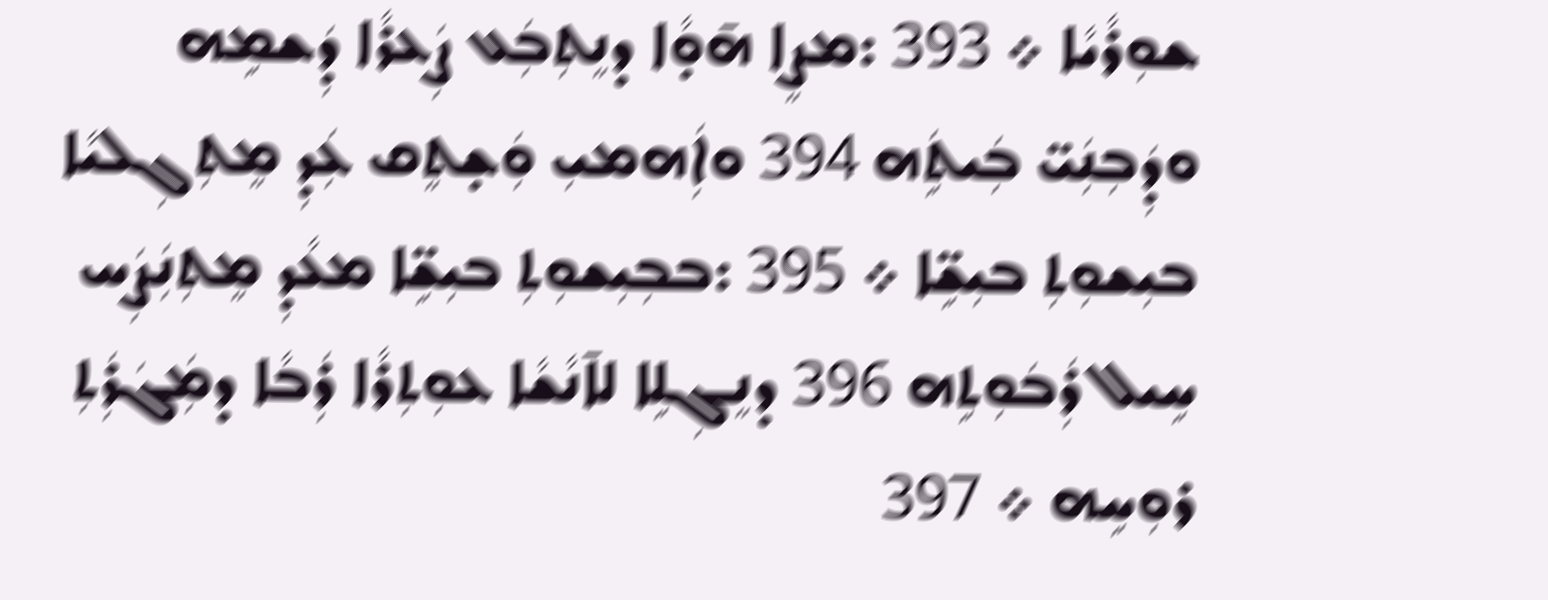ܫܘܼܪܵܝܵܐ ܀ 393 :ܡܨܸܐ ܗ̄ܘ̣ܵܐ ܕܢܸܬܼܒܲܥ ܨܲܥܪܵܐ ܕܲܫܡܹܗ ܘܕܲܒܼܢܲܝ̈ ܒܲܝܬܹܿܗ 394 ܘܐܲܗܡܝܼ ܘܲܫ̣ܬܸܩ ܥܲܕܼ ܡܸܬܼܓܼܠܝܵܐ ܒܝܼܫܘܼܬܼ ܒܝܼܫܹ̈ܐ ܀ 395 :ܒܒܼܝܼܫܘܼܬܼ ܒܝܼܫܹ̈ܐ ܡܥܵܕܼ ܡܸܬܼܢܲܨܲܚ ܚܹܝܠ ܪܲܒܿܘܼܬܹܗ 396 ܕܢܸܓܼܠܹܐ ܠܐ̄ܢܵܫܵܐ ܥܘܼܬܼܪܵܐ ܪܲܒܵܐ ܕܡܲܓܿܪܲܬܼ ܪܘܼܚܹܗ ܀ 397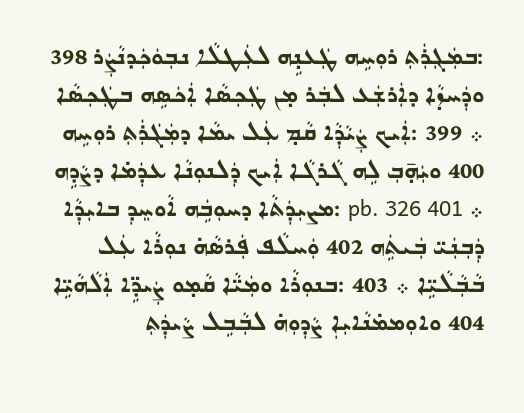:ܒܡܲܓܼܪܲܬܼ ܪܘܼܚܹܗ ܛܲܥܢ̣ܹܗ ܠܥܲܛܠܵܐ ܢܒܼܘܿܟܲܕܢܵܨܲܪ 398 ܘܕܲܚܙ̣ܵܐ ܕܐܲܪܫܲܥ ܠܒܲܪ ܡ̣ܢ ܛܲܟܼܣܵܐ ܐܲܟܿܣܹܗ ܒܛܲܟܼܣܵܐ ܀ 399 :ܐܲܝܟ ܨܲܝܵܕܼܵܐ ܩܵܡ̣ ܥܲܠ ܝܡܵܐ ܕܡܲܓܿܪܲܬܼ ܪܘܼܚܹܗ 400 ܘܝܲܗ̣̄ܒܼ ܠܹܗ ܓܵܪܓܵܐ ܐܲܝܟ ܕܲܠܢܘܼܢܵܐ ܥܕܲܡ̇ܐ ܕܨܵܕܹܗ ܀ pb. 326 401 :ܡܨܝܼܕܲܬܵܐ ܕܚܘܼܒܹܿܗ ܐܵܘܚܸܕܼ ܒܐܝܼܕܼܵܐ ܕܲܒܼܢܲܝ̈ ܒܲܝܬܹܿܗ 402 ܘܲܚܠܵܦ ܦܲܪܣܵܗ̇ ܢܘܼܪܵܐ ܥܲܠ ܒܵܒܼܵܠܵܝܹ̈ܐ ܀ 403 :ܒܢܘܼܪܵܐ ܘܡܲܝ̈ܵܐ ܩܵܡ̣ܘ ܨܲܝܕܹ̈ܐ ܐܲܠܵܗܵܝܹ̈ܐ 404 ܘܐܘܼܡܡ̇ܢܵܐܝܼܐܼ ܨܵܕܼܘܼܗ̇ ܠܒܼܵܒܹܠ ܨܵܝܕܲܬܼ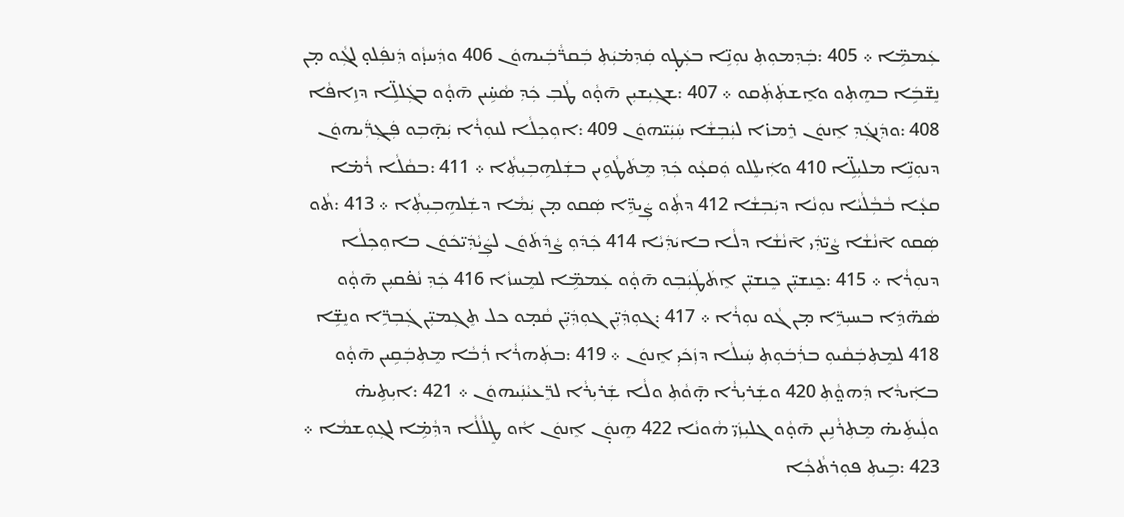ܥܲܡܡܹ̈ܐ ܀ 405 :ܒܲܕܼܡܘܼܬܼ ܢܘܼܢܹ̈ܐ ܒܥܲܛ̣ܘ ܩܲܕܼܡ̇ܝܲܬܼ ܒܲܩܪ̈ܵܒܲܝܗܘܿܢ 406 ܘܕܲܚܙ̣ܵܘ ܕܲܢܦܲܠܘ̣ ܠܓܼܵܘ ܡ̣ܢ ܢܸܫ̈ܒܹܿܐ ܒܗܸܬܼܘ ܘܐܸܫܬܲܬܲܩܘ ܀ 407 :ܫܓܼܝܼܫܝܼܢ ܗ̄ܘ̣ܵܘ ܛܵܒܼ ܟܲܕܼ ܣܵܚܹ̇ܝܢ ܗ̄ܘ̣ܵܘ ܒܓܲܠܠܹ̈ܐ ܕܙܹܐܦܵܐ 408 :ܘܕܲܢܓܲܕܼ ܐܸܢܘܿܢ ܪܸܡܙ̇ܐ ܠܝܲܒܼܫܵܐ ܚܲܝܲܝ̈ܗܘܿܢ 409 :ܐܘܼܟܼܠܵܐ ܠܢܘܼܪܵܐ ܝܲܗ̣̄ܒܼܘ ܦܲܓܼܪ̈ܲܝܗܘܿܢ ܕܢܘܼܢܹ̈ܐ ܡܠܝܼܠܹ̈ܐ 410 ܘܐܲܝܠܸܠܘ ܘܲܩܥ̣ܵܘ ܟܲܕܼ ܡܸܬܿܛܵܘܹܝܢ ܒܫܲܠܗܹܒܼܝܼܬܼܵܐ ܀ 411 :ܒܩܵܠܵܐ ܪܵܡ̇ܐ ܩܥ̣ܵܐ ܒܵܒܼܵܠܵܝܵܐ ܢܘܼܢܵܐ ܕܝܲܒܼܫܵܐ 412 ܕܬܼܵܘ ܨܲܝܕܹ̈ܐ ܣܲܩܘ ܡ̣ܢ ܝܲܡܵܐ ܕܫܲܠܗܹܒܼܝܼܬܼܵܐ ܀ 413 :ܬܵܘ ܣܲܩܘ ܐ̄ܢܵܫܵܐ ܨܵܝ̈ܕܲܝ ܐ̄ܢܵܫܵܐ ܕܠܵܐ ܒܐܝܿܕܲܝܵܐ 414 ܟܲܕܿܘܼ ܨܵܕܿܬܿܘܿܢ ܠܨܲܝܵܕܲܝ̈ܟܿܘܿܢ ܒܐܘܼܟܼܠܵܐ ܕܢܘܼܪܵܐ ܀ 415 :ܟܸܢܫܝܼ̈ܢ ܟܸܢܫܝܼ̈ܢ ܐܸܬܿܛܲܝܲܒܼܘ ܗ̄ܘ̣ܵܘ ܥܲܡܡܹ̈ܐ ܠܡܸܚܙܵܐ 416 ܟܲܕܼ ܢܵܦ̇ܩܝܼܢ ܗ̄ܘ̣ܵܘ ܣܵܗ̈ܕܹܿܐ ܒܚܝܼܪܹ̈ܐ ܡ̣ܢ ܓܵܘ ܢܘܼܪܵܐ ܀ 417 :ܓܘܼܕܲܝܼ̈ܢ ܓܘܼܕܲܝܼ̈ܢ ܩܵܡ̣ܘ ܟܠ ܬܸܓܼܡܝܼ̈ܢ ܓܲܒܼܪܹ̈ܐ ܘܢܸܫܹ̈ܐ 418 ܠܡܸܬܼܒܲܩܵܝܘܼ ܒܪܲܒܿܘܼܬܼ ܚܲܝܠܵܐ ܕܙܲܟܿܝܼ ܐܸܢܘܿܢ ܀ 419 :ܒܬܲܗܪܵܐ ܪܲܒܵܐ ܡܸܬܼܒܲܩܹܝܢ ܗ̄ܘ̣ܵܘ ܒܐܲܝܕܵܐ ܕܲܗܘ̤ܵܬܼ 420 ܘܫܲܪܝܼܪܵܐ ܗ̣̄ܘܵܬܼ ܘܠܵܐ ܫܲܪܝܼܪܵܐ ܠܪܸ̈ܥܝܵܢܲܝܗܘܿܢ ܀ 421 :ܐܝܼܬܹܝܗ̇ ܘܠܲܝܬܹܿܝܗ̇ ܡܸܬܼܪܵܢܹܝܢ ܗ̄ܘ̣ܵܘ ܓܠܝܼܙܲܝ̈ ܗܵܘܢܵܐ 422 ܗܸܢܘ̣ܿܢ ܐܸܢܘܿܢ ܐܵܘ ܛܸܠܵܠܵܐ ܕܕܼܵܡܹ̇ܐ ܠܓܼܘܼܫܡܵܐ ܀ 423 :ܒܹܝܬܼ ܦܘܼܪܬܵܟܼܵܐ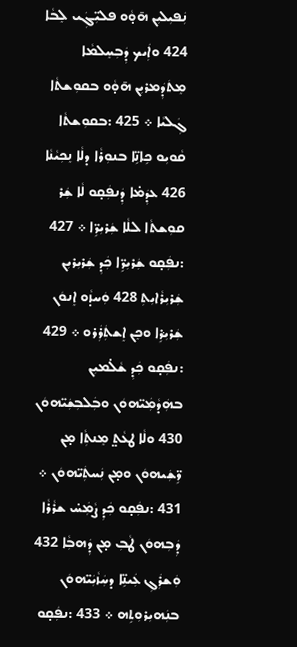ܢܲܦܝܼܠܝܼܢ ܗ̄ܘ̣ܵܘ ܦܠܝܼ̈ܓܲܝ ܠܸܒܵܐ 424 ܘܐܲܝܟ ܕܲܒܼܚܸܠܡܵܐ ܡܸܬܿܕܲܡܪܝܼܢ ܗ̄ܘ̣ܵܘ ܒܩܘܼܫܬܵܐ ܓܲܠܝܵܐ ܀ 425 :ܒܩܘܼܫܬܵܐ ܩܵܘܝܼܘ ܟܹܐܢܹ̈ܐ ܒܢܘܼܪܵܐ ܕܠܵܐ ܢܸܟܼܝܵܢܵܐ 426 ܥܕܲܡ̇ܐ ܕܲܢܦܲܩ̣ܘ ܠܵܐ ܫܲܪ ܩܘܼܫܬܵܐ ܠܠܵܐ ܫܲܪܝܼܪܹ̈ܐ ܀ 427 :ܢܦܲܩ̣ܘ ܫܲܪܝܼܪܹ̈ܐ ܟܲܕܼ ܫܲܪܝܼܪܝܼܢ ܫܲܪܝܼܪܵܐܝܼܬܼ 428 ܘܲܚܙ̣ܵܘ ܐܸܢܘܿܢ ܫܲܪܝܼܪܹ݁ܐ ܘܟܸܢ ܐܸܫܬܲܪܲܪܘ ܀ 429 :ܢܦܲܩ̣ܘ ܟܲܕܼ ܫܵܠ̇ܡܝܼܢ ܒܗܲܕܵܡܲܝ̈ܗܘܿܢ ܘܒܲܠܒܼܫܲܝ̈ܗܘܿܢ 430 ܘܠܵܐ ܛܥܵܬ̤ ܡܸܢܬܼܵܐ ܡ̣ܢ ܪܹ̈ܫܲܝܗܘܿܢ ܘܡ̣ܢ ܢܲܚܬܲܝ̈ܗܘܿܢ ܀ 431 :ܢܦܲܩ̣ܘ ܟܲܕܼ ܨܵܡܲܚ̇ ܫܪܵܪܵܐ ܕܲܒܼܗܘܿܢ ܛܵܒܼ ܡ̣ܢ ܕܲܗܒܼܵܐ 432 ܘܲܫܪܲܓܼ ܥܲܝܢܹ̈ܐ ܕܚܲܙܵܝܲܝ̈ܗܘܿܢ ܒܢܲܗܝܼܪܘܼܬܹܗ ܀ 433 :ܢܦܲܩ̣ܘ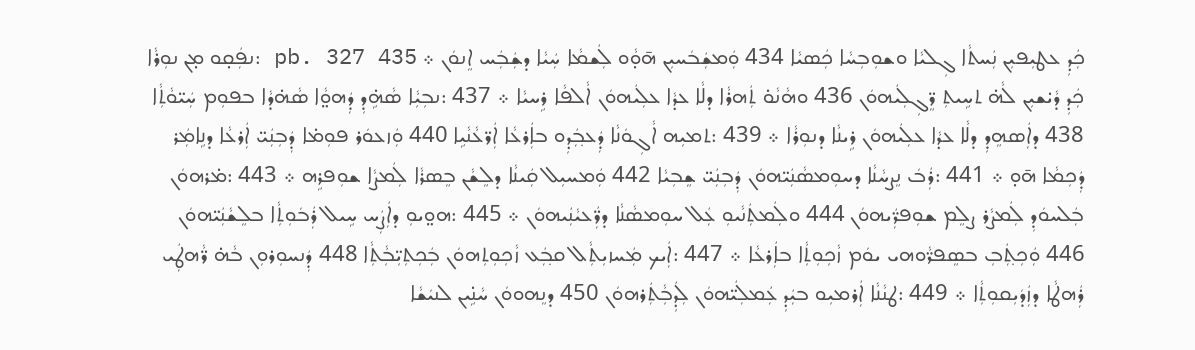ܟܲܕܼ ܥܛܝܼܦܝܼܢ ܢܲܚܬܵܐ ܓܼܠܝܵܐ ܘܫܘܼܒܼܚܵܐ ܟܲܣܝܵܐ 434 ܘܲܡܫܲܒܿܚܝܼܢ ܗ̄ܘ̣ܵܘ ܠܲܫܡܵܐ ܚܲܝܵܐ ܕܫܲܒܲܚ ܐܸܢܘܿܢ ܀ pb. 327 435 :ܢܦܲܩ̣ܘ ܡ̣ܢ ܢܘܼܪܵܐ ܟܲܕܼ ܕܵܝ̇ܫܝܼܢ ܠܵܗ̇ ܬܚܹܝܬܼ ܪܸ̈ܓܼܠܲܝܗܘܿܢ 436 ܘܗܵܢܵܘ̇ ܬܲܗܪܵܐ ܕܠܵܐ ܥܕܵܐ ܥܠܲܝܗܘܿܢ ܐܵܠܦܵܐ ܪܹܚܝܵܐ ܀ 437 :ܢܒܼܝܼܵܐ ܣܵܗܹ̇ܕܼ ܕܲܗܘ̤ܵܐ ܣܵܗ̇ܕܵܐ ܒܦܘܼܡ ܚܲܝ̈ܘܵܬܼܵܐ 438 ܕܐܲܣܗܸܕܼ ܕܠܵܐ ܥܕܵܐ ܥܠܲܝܗܘܿܢ ܪܹܝܢܵܐ ܕܢܘܼܪܵܐ ܀ 439 :ܬܡܝܼܗ ܐܵܓܼܘܿܢܵܐ ܕܲܥܒ݂ܲܕܼܘ ܒܐܲܪܥܵܐ ܐܲܪ̈ܥܵܢܵܝܹܐ 440 ܘܲܙܥܘܿܪ ܦܘܼܡ̇ܐ ܕܲܒܼܢܲܝ̈ ܐܲܪܥܵܐ ܕܢܹܐܡܲܪ ܕܲܟܼܡܵܐ ܗ̄ܘ̣ ܀ 441 :ܪܲܒܿ ܢܸܨܚܵܢܵܐ ܕܚܘܼܡܣܵܢܲܝ̈ܗܘܿܢ ܕܲܒܼܢܲܝ̈ ܫܸܒܼܝܵܐ 442 ܘܲܡܚܝܼܠ ܩܲܝܢܵܐ ܕܠܸܫܵܢ ܒܸܣܪܵܐ ܠܲܡܨܵܐ ܫܘܼܦܪܹܗ ܀ 443 :ܡ̇ܪܗܘܿܢ ܒܲܠܚܘܿܕܼ ܠܲܡܨܵܪ ܨܠܸܡ ܫܘܼܦܪ̈ܲܝܗܘܿܢ 444 ܘܠܲܡܬܲܢܵܝܘܼ ܥܲܠ ܚܘܼܡܣܵܢܵܐ ܕܪ̈ܲܥܝܵܢܲܝܗܘܿܢ ܀ 445 :ܗܘ̤ܝܘܼ ܕܐܲܨܲܚ ܚܹܝܠ ܪܲܒܿܘܼܬܼܵܐ ܒܠܸܫܵܢܲܝ̈ܗܘܿܢ 446 ܘܲܟܼܬ݂ܲܒܼ ܒܣܸܦܪ̈ܵܘܗܝ ܝܘܿܡ ܙܵܟܼܘܼܬܼܵܐ ܒܐܲܪܥܵܐ ܀ 447 :ܐܲܝܟ ܡܲܚܙܝܼܬܼܵܠ ܩܒ݂ܲܥ ܙܵܟܼܘܼܬܼܗܘܿܢ ܒܲܟܼܬܼܝܼ̈ܒܼܵܬܼܵܐ 448 ܕܲܢܚܘܼܪܘܼܢ ܒܵܗ̇ ܪ̈ܵܗܛܲܝ ܪܲܗܛܵܐ ܕܙܲܕܿܝܼܩܘܼܬܼܵܐ ܀ 449 :ܛܢܵܢܵܐ ܐܲܪܡܝܼܘ ܒܝܲܕܼ ܥܲܡܠܲܝ̈ܗܘܿܢ ܠܲܕܼܒܼܵܬܲܪܗܘܿܢ 450 ܕܢܸܗܘܘܿܢ ܚܵܢܹ̇ܝܢ ܠܢܝܿܫܵܐ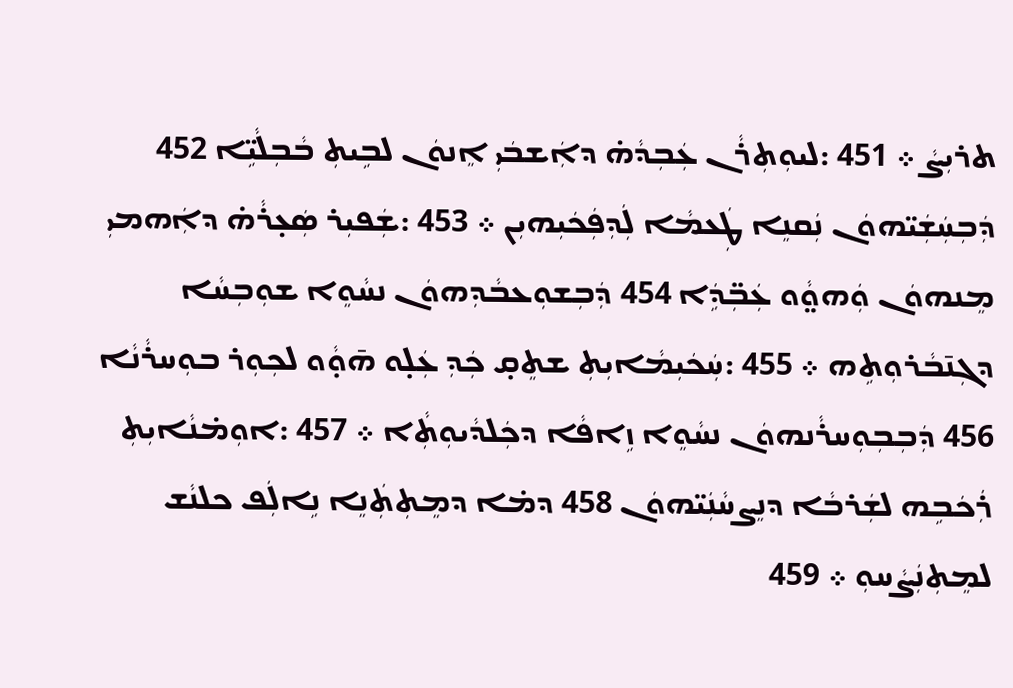ܬܪܝܼܨܵ ܀ 451 :ܠܝܘܼܬܼܪܵܢ ܥܲܒܼܕܵܗ̇ ܕܐܲܫܒܿܝܼ ܐܸܢܘܿܢ ܠܒܹܝܬܼ ܒܵܒܼܠܵܝܹ̈ܐ 452 ܕܲܒܼܚܲܫܲܝ̈ܗܘܿܢ ܢܲܩܢܸܐ ܛܲܥܡܵܐ ܠܲܕܼܦܲܟܿܝܼܗܝܼܢ ܀ 453 :ܫܲܦܝܼܪ ܣܲܥ̣ܪܵܗ̇ ܕܐܲܗܡܝܼ ܡܸܢܗܘܿܢ ܘܲܗܘ̤ܵܘ ܥܲܒܼ̈ܕܹܿܐ 454 ܕܲܒܼܫܘܼܥܒܵܕܼܗܘܿܢ ܢܚܵܘܸܐ ܫܘܼܒܼܚܵܐ ܕܓܼܢ̄ܒܵܪܘܼܬܹܗ ܀ 455 :ܚܲܟܿܝܼܡܵܐܝܼܬܼ ܫܬܸܩ̣ ܟܲܕܼ ܥܲܠ̣ܘ ܗ̄ܘ̣ܵܘ ܠܟܼܘܼܪ ܒܘܼܚܪܵܢܵܐ 456 ܕܲܒܼܒܼܘܼܚܪܵܢܗܘܿܢ ܢܚܵܘܸܐ ܙܹܐܦܵܐ ܕܟܲܠܕܵܝܘܼܬܼܵܐ ܀ 457 :ܐܘܼܡ̇ܢܵܐܝܼܬܼ ܪܲܟܿܒܹܗ ܠܫܲܪܒܵܐ ܕܢܸܨܚܵܢܲܝ̈ܗܘܿܢ 458 ܕܡ̇ܐ ܕܡܸܬܼܬܲܢܸܐ ܢܹܐܠܲܦ ܟܠܢܵܫ ܠܡܸܬܼܢܲܨܵܚܘܼ ܀ 459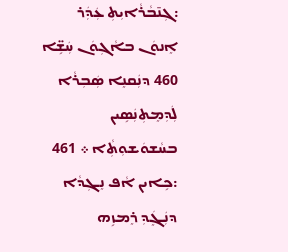:ܓܼܢ̄ܒܵܪܵܐܝܼܬܼ ܥܲܕܲܪ ܐܸܢܘܿܢ ܒܐܵܓܼܘܿܢ ܚܲܫܹ̈ܐ 460 ܕܢܲܩܢܸܐ ܣܲܒܼܪܵܐ ܠܲܕܼܡܸܬܼܢܲܣܹܝܢ ܒܚܵܫܘܿܫܘܼܬܼܵܐ ܀ 461 :ܟܹܐܝܢ ܐܵܦ ܢܸܓܼܕܵܐ ܕܢܲܓܸܿܕܼ ܪܸܡܙܹܗ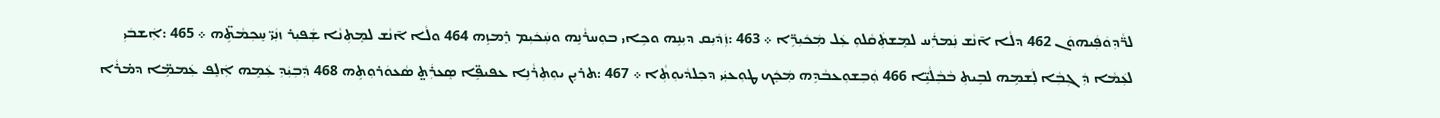ܠܪ̈ܵܕܼܘܿܦܲܝܗܘܿܢ 462 ܕܠܵܐ ܐ̄ܢܵܫ ܢܲܡܪܲܚ ܠܡܸܫܬܲܩܵܠܘܼ ܥܲܠ ܡܲܟܿܝܼܪܹ̈ܐ ܀ 463 :ܙܲܕܿܝܼܩ ܕܝܼܢܹܗ ܘܟܹܐܝ ܒܘܼܚܪܵܢܹܗ ܘܚܲܟܿܝܼܡ ܪܸܡܙܹܗ 464 ܘܠܵܐ ܐ̄ܢܵܫ ܠܡܸܬܼܢܵܐ ܫܲܦܝܼܪ ܙܢܲܝ̈ ܚܸܟܼܡܵܬܹ̈ܗ ܀ 465 :ܐܲܫܒܿܝܼ ܠܥܲܡܵܐ ܕܲܓܼܒܼܵܐ ܠܲܫܡܹܗ ܠܒܹܝܬܼ ܒܵܒܼܵܠܵܝܹ̈ܐ 466 ܘܲܒܼܫܘܼܥܒܵܕܹܗ ܡܲܟܸܿܟ ܛܘܼܥܝܲܝ ܕܟܼܠܕܵܝܘܼܬܼܵܐ ܀ 467 :ܬܪܝܹܢ ܝܘܼܬܼܪܵܢܹܐ ܥܦܝܦܹ̈ܐ ܣܸܥܪܲܬ̤ ܣܵܥܘܿܪܘܼܬܹܗ 468 ܕܲܒܼܝܲܕܼ ܥܲܡܹܗ ܐܲܠܸܦ ܥܲܡܡܹ̈ܐ ܕܡ̇ܪܵܐ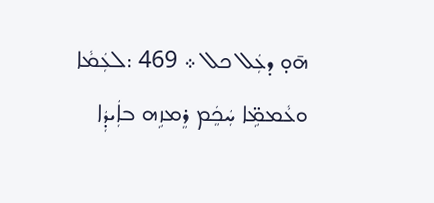ܗ̄ܘ̣ ܕܥܲܠ ܟܠ ܀ 469 :ܠܥܲܡܵܐ ܘܥܵܡܡܹ̈ܐ ܚܲܟܸܿܡ ܪܸܡܙܹܗ ܒܐܲܝܕܲܐ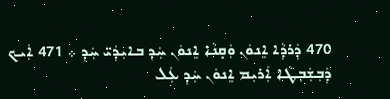470 ܕܲܪܕܼܵܐ ܐܸܢܘܿܢ ܘܲܩ̣ܢܵܐ ܐܸܢܘܿܢ ܚܲܕܼ ܒܐܝܼܕܲܝ̈ ܚܲܕܼ ܀ 471 ܐܲܝܟ ܕܲܒܼܫܲܒܼܛܵܐ ܐܲܪܝܼܡ ܐܸܢܘܿܢ ܚܲܕܼ ܥܲܠ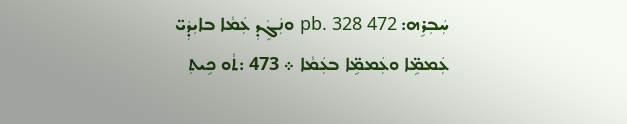ܚܲܒܼܪܹܗ: pb. 328 472 ܘܢܲܓܸܿܕܼ ܥܲܡܵܐ ܒܐܝܼܕܲܝ̈ ܥܲܡܡܹ̈ܐ ܘܥܲܡܡܹ̈ܐ ܒܥܲܡܵܐ ܀ 473 :ܬܵܘ ܟܹܝܬܼ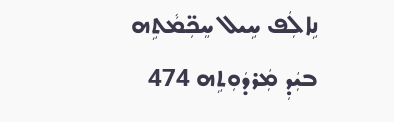ܢܹܐܠܲܦ ܚܹܝܠ ܚܸܟܼ̈ܡܵܬܹܗ ܒܝܲܕܼ ܡܲܪܕܿܘܼܬܹܗ 474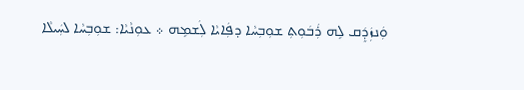ܘܲܢܙܲܕܸܿܩ ܠܹܗ ܪܲܒܿܘܼܬܼ ܫܘܼܒܼܚܵܐ ܕܦܲܐܝܵܐ ܠܲܫܡܹܗ ܀ ܥܘܼܢܵܝܵܐ: ܫܘܼܒܼܚܵܐ ܠܚܲܝܠܵܐ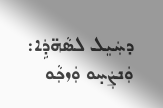ܕܚܲܝܸܠ ܠܣܵܗ̈ܕܹܿܐ: ܘܲܢܨܲܚ̣ܘ ܘܲܙܟܼܵܘ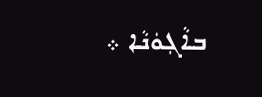ܒܐܵܓܼܘܿܢܵܐ ܀